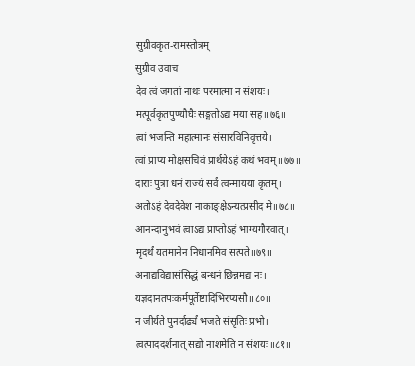सुग्रीवकृत-रामस्तोत्रम्
सुग्रीव उवाच
देव त्वं जगतां नाथः परमात्मा न संशयः।
मत्पूर्वकृतपुण्यौघैः सङ्गतोऽद्य मया सह॥७६॥
त्वां भजन्ति महात्मानः संसारविनिवृत्तये।
त्वां प्राप्य मोक्षसचिवं प्रार्थयेऽहं कथं भवम्॥७७॥
दाराः पुत्रा धनं राज्यं सर्वं त्वन्मायया कृतम्।
अतोऽहं देवदेवेश नाकाङ्क्षेऽन्यत्प्रसीद मे॥७८॥
आनन्दानुभवं त्वाऽद्य प्राप्तोऽहं भाग्यगौरवात्।
मृदर्थं यतमानेन निधानमिव सत्पते॥७९॥
अनाद्यविद्यासंसिद्धं बन्धनं छिन्नमद्य नः।
यज्ञदानतपःकर्मपूर्तेष्टादिभिरप्यसौ॥८०॥
न जीर्यते पुनर्दार्ढ्यं भजते संसृतिः प्रभो।
त्वत्पाददर्शनात् सद्यो नाशमेति न संशयः॥८१॥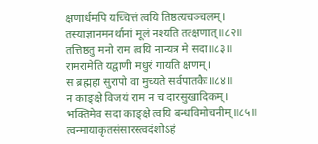क्षणार्धमपि यच्चित्तं त्वयि तिष्ठत्यचञ्चलम्।
तस्याज्ञानमनर्थानां मूलं नश्यति तत्क्षणात्॥८२॥
तत्तिष्ठतु मनो राम त्वयि नान्यत्र मे सदा॥८३॥
रामरामेति यद्वाणी मधुरं गायति क्षणम्।
स ब्रह्महा सुरापो वा मुच्यते सर्वपातकैः॥८४॥
न काङ्क्षे विजयं राम न च दारसुखादिकम्।
भक्तिमेव सदा काङ्क्षे त्वयि बन्धविमोचनीम्॥८५॥
त्वन्मायाकृतसंसारस्त्वदंशोऽहं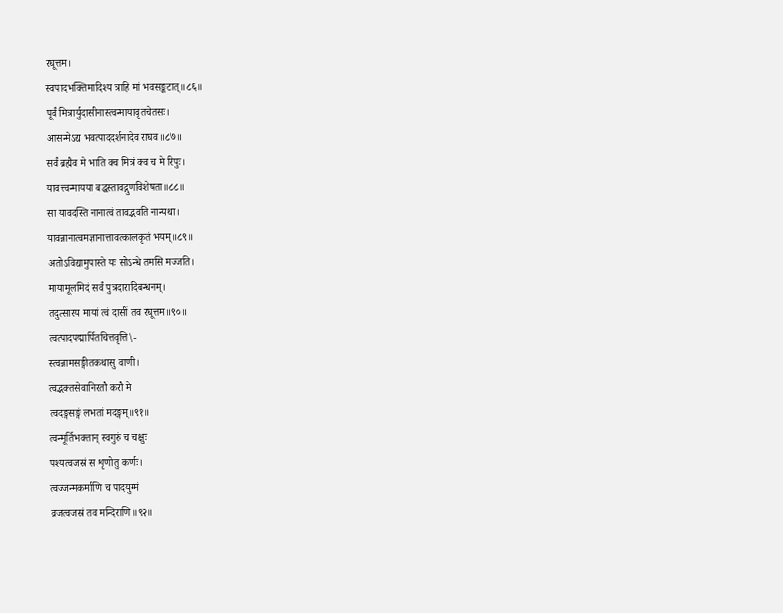रघूत्तम।
स्वपादभक्तिमादिश्य त्राहि मां भवसङ्कटात्॥८६॥
पूर्वं मित्रार्युदासीनास्त्वन्मायावृतचेतसः।
आसन्मेऽद्य भवत्पाददर्शनादेव राघव॥८७॥
सर्वं ब्रह्मैव मे भाति क्व मित्रं क्व च मे रिपुः।
यावत्त्वन्मायया बद्धस्तावद्गुणविशेषता॥८८॥
सा यावदस्ति नानात्वं तावद्भवति नान्यथा।
यावन्नानात्वमज्ञानात्तावत्कालकृतं भयम्॥८९॥
अतोऽविद्यामुपास्ते यः सोऽन्धे तमसि मज्जति।
मायामूलमिदं सर्वं पुत्रदारादिबन्धनम्।
तदुत्सारय मायां त्वं दासीं तव रघूत्तम॥९०॥
त्वत्पादपद्मार्पितचित्तवृत्ति\-
स्त्वन्नामसङ्गीतकथासु वाणी।
त्वद्भक्तसेवानिरतौ करौ मे
त्वदङ्गसङ्गं लभतां मदङ्गम्॥९१॥
त्वन्मूर्तिभक्तान् स्वगुरुं च चक्षुः
पश्यत्वजस्रं स शृणोतु कर्णः।
त्वज्जन्मकर्माणि च पादयुग्मं
व्रजत्वजस्रं तव मन्दिराणि॥९२॥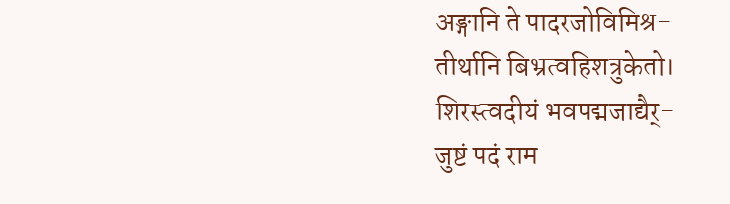अङ्गानि ते पादरजोविमिश्र-
तीर्थानि बिभ्रत्वहिशत्रुकेतो।
शिरस्त्वदीयं भवपद्मजाद्यैर्-
जुष्टं पदं राम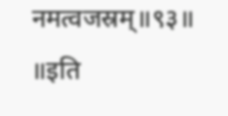नमत्वजस्रम्॥९३॥
॥इति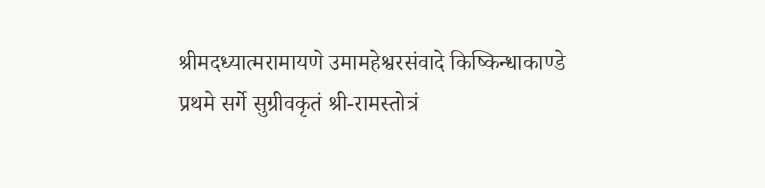श्रीमदध्यात्मरामायणे उमामहेश्वरसंवादे किष्किन्धाकाण्डे
प्रथमे सर्गे सुग्रीवकृतं श्री-रामस्तोत्रं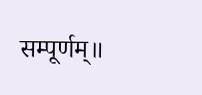सम्पूर्णम्॥